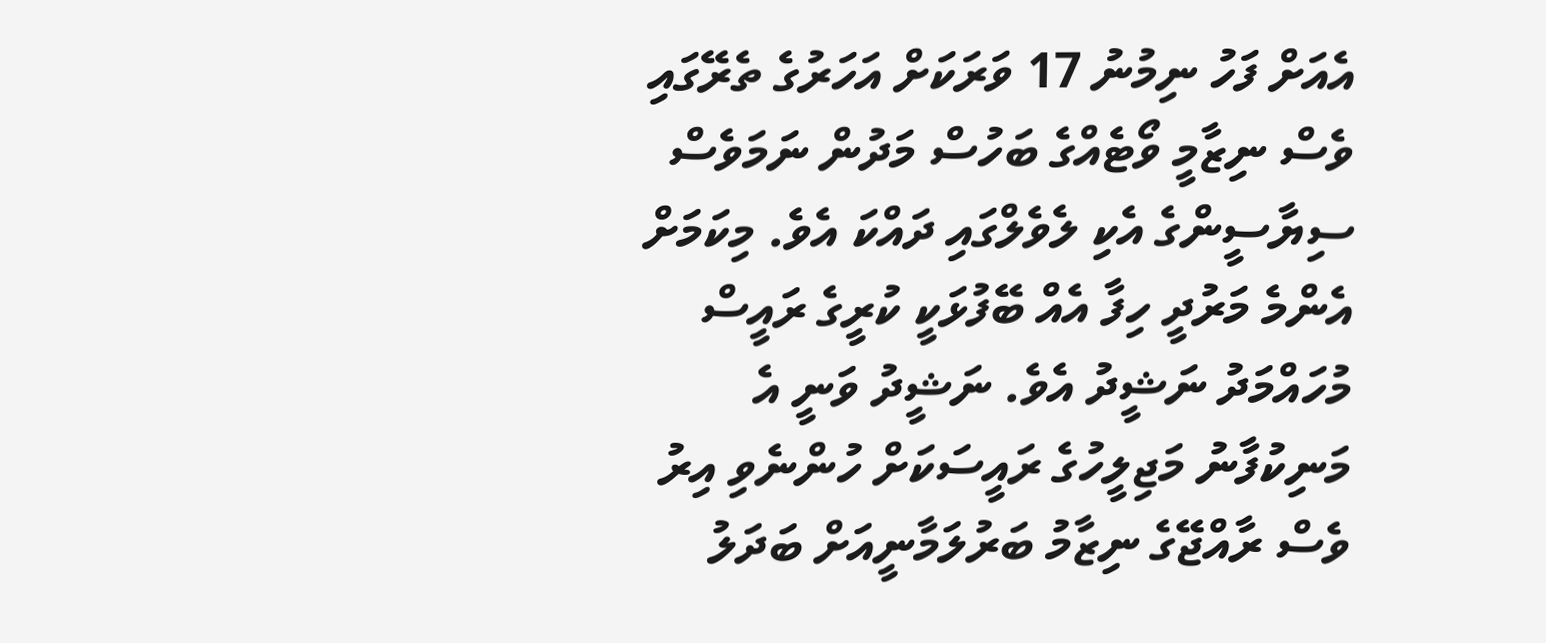އެއަށް ފަހު ނިމުނު 17 ވަރަކަށް އަހަރުގެ ތެރޭގައި ވެސް ނިޒާމީ ވޯޓެއްގެ ބަހުސް މަދުން ނަމަވެސް ސިޔާސީންގެ އެކި ލެވެލްގައި ދައްކަ އެވެ. މިކަމަށް އެންމެ މަރުދީ ހިފާ އެއް ބޭފުޅަކީ ކުރީގެ ރައީސް މުހައްމަދު ނަޝީދު އެވެ. ނަޝީދު ވަނީ އެ މަނިކުފާނު މަޖިލީހުގެ ރައީސަކަށް ހުންނެވި އިރު ވެސް ރާއްޖޭގެ ނިޒާމު ބަރުލަމާނީއަށް ބަދަލު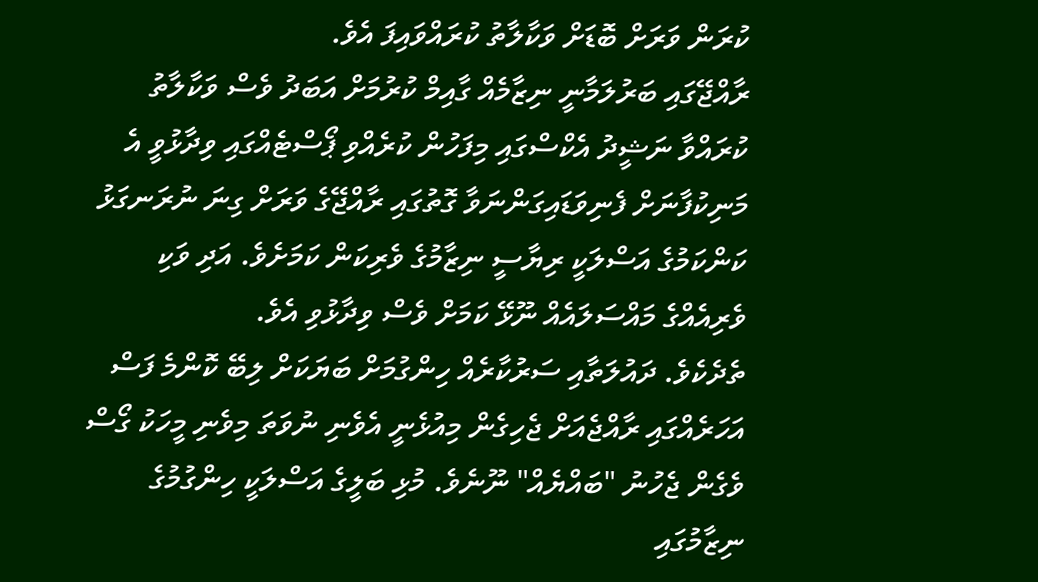ކުރަން ވަރަށް ބޮޑަށް ވަކާލާތު ކުރައްވައިފަ އެވެ.
ރާއްޖޭގައި ބަރުލަމާނީ ނިޒާމެއް ގާއިމް ކުރުމަށް އަބަދު ވެސް ވަކާލާތު ކުރައްވާ ނަޝީދު އެކްސްގައި މިފަހުން ކުރެއްވި ޕޯސްޓެއްގައި ވިދާޅުވީ އެ މަނިކުފާނަށް ފެނިވަޑައިގަންނަވާ ގޮތުގައި ރާއްޖޭގެ ވަރަށް ގިނަ ނުރަނގަޅު ކަންކަމުގެ އަސްލަކީ ރިޔާސީ ނިޒާމުގެ ވެރިކަން ކަމަށެވެ. އަދި ވަކި ވެރިއެއްގެ މައްސަލައެއް ނޫޅޭ ކަމަށް ވެސް ވިދާޅުވި އެވެ.
ތެދެކެވެ. ދައުލަތާއި ސަރުކާރެއް ހިންގުމަށް ބަޔަކަށް ލިބޭ ކޮންމެ ފަސް އަހަރެއްގައި ރާއްޖެއަށް ޖެހިގެން މިއުޅެނީ އެވެނި ނުވަތަ މިވެނި މީހަކު ގޯސް ވެގެން ޖެހުނު "ބައްޔެއް" ނޫނެވެ. މުޅި ބަލީގެ އަސްލަކީ ހިންގުމުގެ ނިޒާމުގައި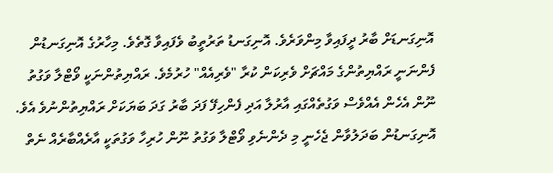އޮނިގަނޑަށް ބާރު ދީފައިވާ މިންވަރެވެ. އޮނިގަނޑު ތަރުތީބު ވެފައިވާ ގޮތެވެ. މިހާރުގެ އޮނިގަނޑުން ފެންނަނީ ރައްޔިތުންގެ މައްޗަށް ވެރިކަން ކުރާ "ވެރިއެއް" ހުރުމެވެ. ރައްޔިތުންނަކީ ވޯޓްލާ ވަގުތު ނޫން އެހެން އެއްވެސް ވަގުތެއްގައި އާރުލާ އަދި ފެންހިފޭ ފަދަ ބާރު ގަދަ ބަޔަކަށް ރައްޔިތުންނުވެ އެވެ. އޮނިގަނޑުން ބަދަލުވާން ޖެހެނީ މި ދެންނެވި ވޯޓްލާ ވަގުތު ނޫން ހުރިހާ ވަގުތަކީ އާރެއްބާރެއް ނެތް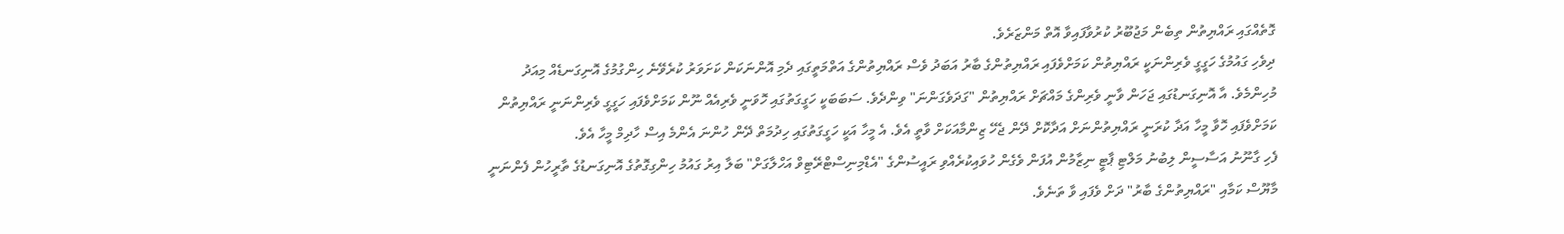ގޮތެއްގައި ރައްޔިތުން ތިބެން މަޖުބޫރު ކުރުވާފައިވާ އޮތް މަންޒަރެވެ.
ދިވެހި ގައުމުގެ ހަގީގީ ވެރިންނަކީ ރައްޔިތުން ކަމަށްވެފައި ރައްޔިތުންގެ ބާރު އަބަދު ވެސް ރައްޔިތުންގެ އަތްމަތީގައި ދެމި އޮންނަކަން ކަށަވަރު ކުރެވޭނެ ހިންގުމުގެ އޮނިގަނޑެއް މިއަދު މުހިންމެވެ. އާ އޮނިގަނޑުގައި ޖަހަން ވާނީ ވެރިންގެ މައްޗަށް ރައްޔިތުން "ގަދަވެގަންނަ" ވިންދެވެ. ސަބަބަކީ ހަގީގަތުގައި ހޮވަނީ ވެރިއެއް ނޫން ކަމަށްވެފައި ހަގީގީ ވެރިންނަނީ ރައްޔިތުން ކަމަށްވެފައި ހޮވާ މީހާ އަދާ ކުރަނީ ރައްޔިތުންނަށް އަދާކޮށް ދޭން ޖެހޭ ޒިންމާއަކަށް ވާތީ އެވެ. އެ މީހާ އަކީ ހަގީގަތުގައި ހިދުމަތް ދޭން ހުންނަ އެންމެ އިސް ހާދިމް މީހާ އެވެ.
ފެހި ގާނޫނު އަސާސީން ލިބުނު މަލްޓި ޕާޓީ ނިޒާމުން އުފަން ވެގެން ހުވައިކުރެއްވި ރައީސުންގެ "އެޑްމިނިސްޓްރޭޓިވް އަހްލާގަށް" ބަލާ އިރު ގައުމު ހިންގިގޮތުގެ އޮނިގަނޑުގެ ތާރީހުން ފެންނަނީ މާޔޫސް ކަމާއި "ރައްޔިތުންގެ ބާރު" ދަށް ވެފައި ވާ ތަނެވެ.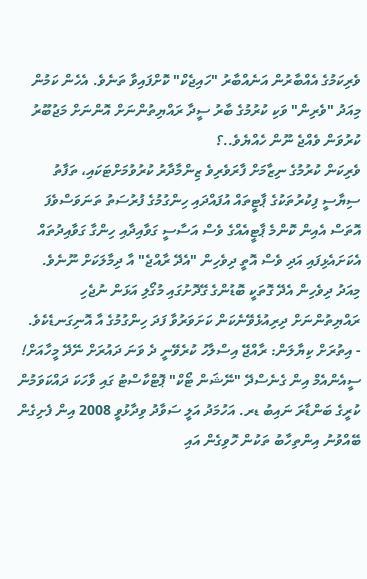ވެރިކަމުގެ އެއްބާރުން އަނެއްބާރު "ހައިޖެކް" ކޮށްފައިވާ ތަނެވެ. އެހެން ކަމުން މިއަދު "ވެރިން" ވަކި ކުރުމުގެ ބާރު ސީދާ ރައްޔިތުންނަށް އޮންނަށް މަޖުބޫރު ކުރުވަން ވެއްޖެ ނޫން ހެއްޔެވެ..؟
ވެރިކަން ކުރުމުގެ ނިޒާމަށް ފާރަވެރިވެ ޒިންމާދާރު ކުރުވުމަށްޓަކައި، ތަފާތު ސިޔާސީ ފިކުރުތަކުގެ ޕާޓީތައް އުފައްދައި ހިންގުމުގެ ފުރުސަތު ތަނަވަސްވެފަ އޮތަސް އެއިން ކޮންމެ ޕާޓީއެއްގެ ވެސް އަސާސީ ގަވާއިދާއި ހިންގާ ގަވާއިދުތައް އެކަށައެޅިފައި އަދި ވެސް އޮތީ ދިވެހިން "އެދޭ ރާއްޖެ" އާ ދިމާލަކަށް ނޫނެވެ. މިއަދު ދިވެހިން އެދޭ ގޮތަކީ ބޮޑުންގެ ގޭދޮށުގައި މުގޯލި އަޅަން ނުޖެހި ރައްޔިތުންނަށް ދިރިއުޅެވޭނެކަން ކަށަވަރުވާ ފަދަ ހިންގުމުގެ އާ އޮނިގަނޑެކެވެ.
- އިތުރަށް ކިޔާލަން: ރާއްޖޭ އިސްލާހު ކުރެވޭނީ ދެ ވަނަ ދައުރަށް ނޭދޭ މީހާއަށް!
ސީއެންއެމް އިން ގެނެސްދޭ "ނޭޝަން ޓޯކް" ޕޮޓްކާސްޓު ގައި ވާހަކަ ދައްކަވަމުން ކުރީގެ ބަންޑާރަ ނައިބު ޑރ. އަހުމަދު އަލީ ސަވާދު ވިދާޅުވީ 2008 އިން ފެށިގެން ބޭއްވުނު އިންތިހާބު ތަކުން ހޮވިގެން އައި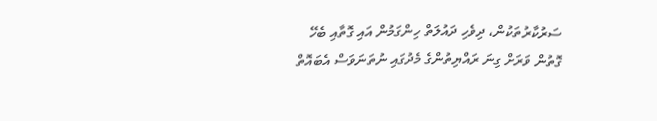ސަރުކާރުތަކުން، ދިވެހި ދައުލަތް ހިންގަމުން އައި ގޮތާއި ބެހޭ ގޮތުން ވަރަށް ގިނަ ރައްޔިތުންގެ މެދުގައި ނުތަނަވަސް އެބައޮތް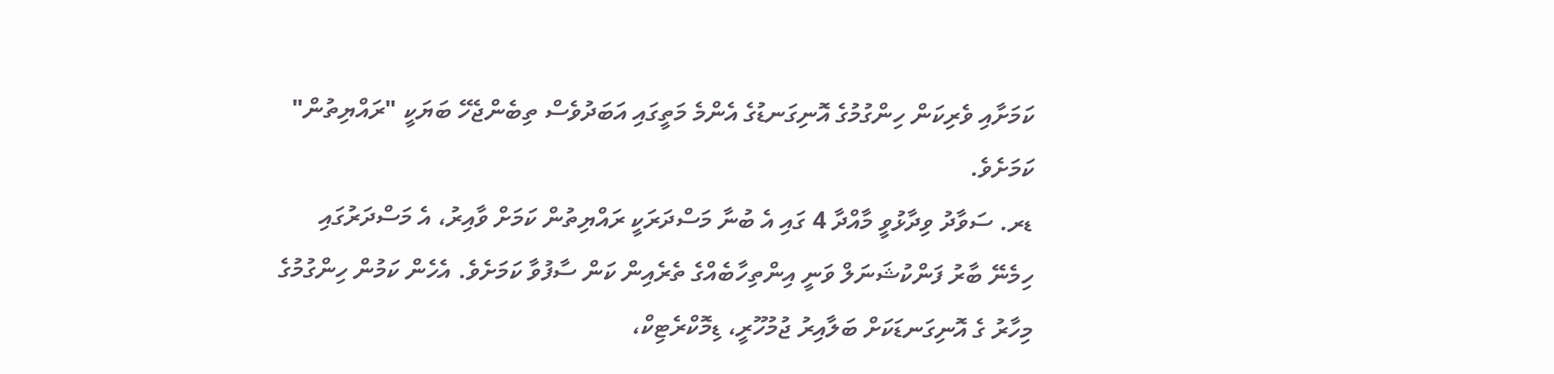ކަމަށާއި ވެރިކަން ހިންގުމުގެ އޮނިގަނޑުގެ އެންމެ މަތީގައި އަބަދުވެސް ތިބެންޖެހޭ ބަޔަކީ "ރައްޔިތުން" ކަމަށެވެ.
ޑރ. ސަވާދު ވިދާޅުވީ މާއްދާ 4 ގައި އެ ބުނާ މަސްދަރަކީ ރައްޔިތުން ކަމަށް ވާއިރު، އެ މަސްދަރުގައި ހިމެނޭ ބާރު ފަންކުޝަނަލް ވަނީ އިންތިހާބެއްގެ ތެރެއިން ކަން ސާފުވާ ކަމަށެވެ. އެހެން ކަމުން ހިންގުމުގެ މިހާރު ގެ އޮނިގަނޑަކަށް ބަލާއިރު ޖުމުހޫރީ، ޑިމޮކްރެޓިކް،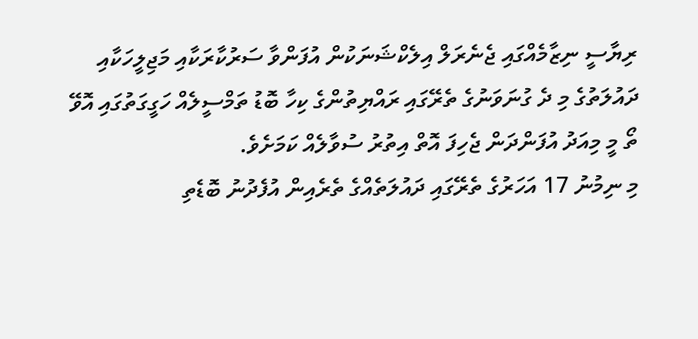ރިޔާސީ ނިޒާމެއްގައި ޖެނެރަލް އިލެކްޝަނަކުން އުފަންވާ ސަރުކާރަކާއި މަޖިލީހަކާއި ދައުލަތުގެ މި ދެ ގުނަވަނުގެ ތެރޭގައި ރައްޔިތުންގެ ކިހާ ބޮޑު ތަމްސީލެއް ހަގީގަތުގައި އޮވޭ ތޯ މީ މިއަދު އުފަންދަން ޖެހިފަ އޮތް އިތުރު ސުވާލެއް ކަމަށެވެ.
މި ނިމުނު 17 އަހަރުގެ ތެރޭގައި ދައުލަތެއްގެ ތެރެއިން އުފެދުނު ބޮޑެތި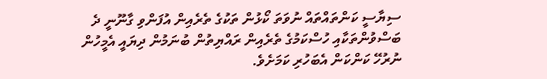ސިޔާސީ ކަންތައްތައް ނުވަތަ ކޯޅުން ތަކުގެ ތެރެއިން އުފަންވި ގާނޫނީ ދެ ބަސްވުންތަކާއި ހުސްކަމުގެ ތެރެއިން ރައްޔިތުން ބުނަމުން ދިޔައީ އެމީހުން ނުރުހޭ ކަންކަން އެބަހުރި ކަމަށެވެ.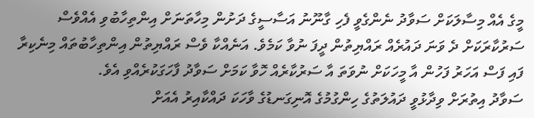މީގެ އެއް މިސާލަކަށް ސަވާދު ނެންގެވީ ފެހި ގާނޫނު އަސާސީގެ ދަށުން މިހާތަނަށް އިންތިހާބުވި އެއްވެސް ސަރުކާރަކަށް ދެ ވަނަ ދައުރެއް ރައްޔިތުން ދީފަ ނުވާ ކަމެވެ. އަނެއްކާ ވެސް ރައްޔިތުން އިންތިހާބުތައް މިނެކިރާ ފައި ފަސް އަހަރު ފަހުން އާ މީހަކަށް ނުވަތަ އާ ސަރުކާރެއް ހޮވާ ކަމަށް ސަވާދު ފާހަގަކުރެއްވި އެވެ.
ސަވާދު އިތުރަށް ވިދާޅުވީ ދައުލަތުގެ ހިންގުމުގެ އޮނިގަނޑުގެ ވާހަކަ ދައްކާއިރު އެއަށް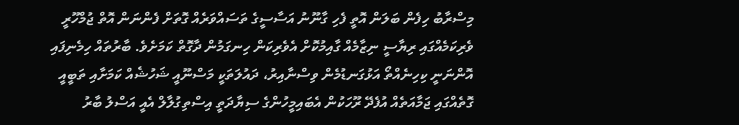މިސްރާބު ހިފެން ބަލަން އޮތީ ފެހި ގާނޫނު އަސާސީގެ ތަސައްވަރެއް ގޮތަށް ފެންނަން އޮތް ޖުމްހޫރީ ވެރިކަމެއްގައި ރިޔާސީ ނިޒާމެއް ގާއިމުކޮށް އެވެރިކަން ހިނގަމުން ދާގޮތް ކަމަށެވެ. ބާރުތައް ހިމެނިފައި އޮންނަނީ ކިހިނެއްތޯ އަޅުގަނޑުމެން ވިސްނާއިރު، ދައުލަތަކީ މަސްނޫއީ ޝަހުޝެއް ކަމަށާއި ތަބީއީ ގޮތެއްގައި ޖަމާއަތެއް އުފެދޭ ރޫހަކުން އެބައިމީހުންގެ ސިޔާދަތީ އިސްތިގުލާލް އެއީ އަސްލު ބާރު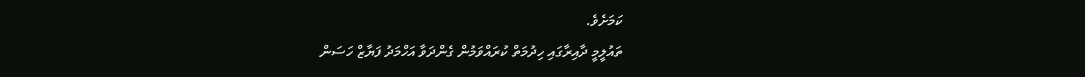ކަމަށެވެ.
ތައުލީމީ ދާއިރާގައި ހިދުމަތް ކުރައްވަމުން ގެންދަވާ އަހްމަދު ފަޔާޒް ހަސަން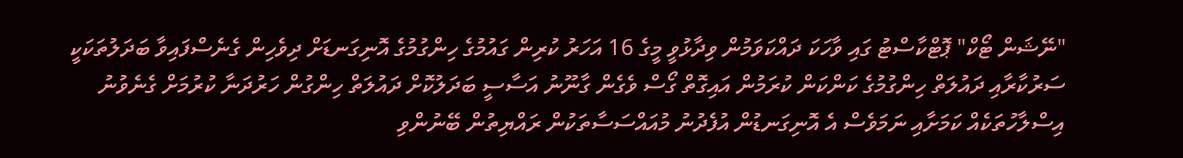"ނޭޝަން ޓޯކް" ޕޮޓްކާސްޓު ގައި ވާހަކަ ދައްކަވަމުން ވިދާޅުވީ މީގެ 16 އަހަރު ކުރިން ގައުމުގެ ހިންގުމުގެ އޮނިގަނޑަށް ދިވެހިން ގެނެސްފައިވާ ބަދަލުތަކަކީ ސަރުކާރާއި ދައުލަތް ހިންގުމުގެ ކަންކަން ކުރަމުން އައިގޮތް ގޯސް ވެގެން ގާނޫނު އަސާސީ ބަދަލުކޮށް ދައުލަތް ހިންގުން ހަރުދަނާ ކުރުމަށް ގެނެވުނު އިސްލާހުތަކެއް ކަމަށާއި ނަމަވެސް އެ އޮނިގަނޑުން އުފެދުނު މުއައްސަސާތަކުން ރައްޔިތުން ބޭނުންވި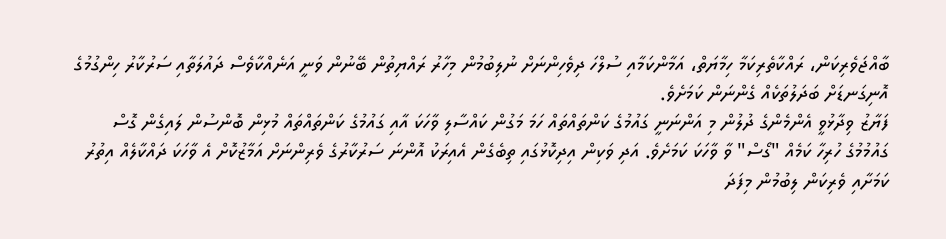ބާއްޖަވެރިކަން، ރައްކާތެރިކަމާ ހިމާޔަތް، އަމާންކަމާއި ސުލްހަ ދިވެހިންނަށް ނުލިބުމުން މިހާރު ރައްޔިތުން ބޭނުން ވަނީ އަނެއްކާވެސް ދައުލަތާއި ސަރުކާރު ހިންގުމުގެ އޮނިގަނޑަށް ބަދަލުތަކެއް ގެންނަން ކަމަށެވެ.
ފަޔާޒު ވިދާޅުވީ އެންމެންގެ ދުލުން މި އަންނަނީ ގައުމުގެ ކަންތައްތައް ހަމަ މަގުން ކައްސާލި ވާހަކަ އާއި ގައުމުގެ ކަންތައްތައް މުޅިން ބޮންސުން ލައިގެން ގޮސް ގައުމުމުގެ ހުރިހާ ކަމެއް "ގޯސް" ވާ ވާހަކަ ކަމަށެވެ. އަދި ވަކިން އިދިކޮޅުގައި ތިބެގެން އެއިރަކު އޮންނަ ސަރުކާރުގެ ވެރިންނަށް އަމާޒުކޮށް އެ ވާހަކަ ދައްކާލެއް އިތުރު ކަމަށާއި ވެރިކަން ލިބުމުން މިފަދަ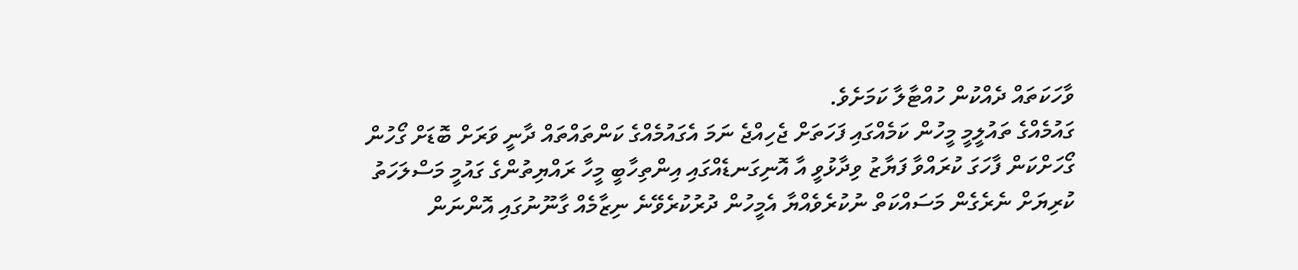ވާހަކަތައް ދެއްކުން ހުއްޓާލާ ކަމަށެވެ.
ގައުމެއްގެ ތައުލީމީ މީހުން ކަމެއްގައި ފަހަތަށް ޖެހިއްޖެ ނަމަ އެގައުމެއްގެ ކަންތައްތައް ދާނީ ވަރަށް ބޮޑަށް ގޯހުން ގޯހަށްކަން ފާހަގަ ކުރައްވާ ފަޔާޒު ވިދާޅުވީ އާ އޮނިގަނޑެއްގައި އިންތިހާބީ މީހާ ރައްޔިތުންގެ ގައުމީ މަސްލަހަތު ކުރިޔަށް ނެރެގެން މަސައްކަތް ނުކުރެވެއްޔާ އެމީހުން ދުރުކުރެވޭނެ ނިޒާމެއް ގާނޫނުގައި އޮންނަން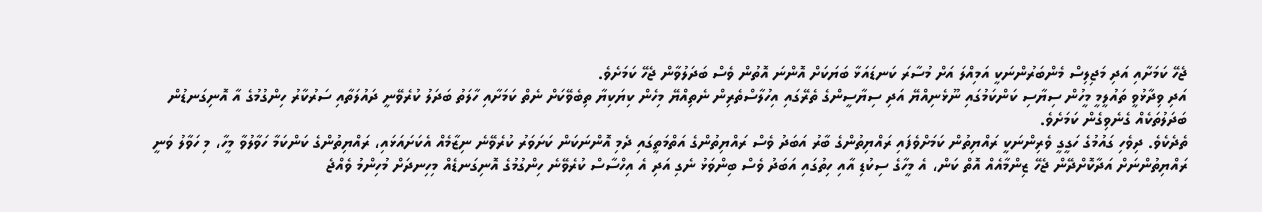ޖެހޭ ކަމަށާއި އަދި މަޖިލިސް މެންބަރުންނަކީ އަމިއްލަ އަށް މުސާރަ ކަނޑައަޅާ ބަޔަކަށް އޮންނަ އޮތުން ވެސް ބަދަލުވާން ޖެހޭ ކަމަށެވެ.
އަދި ވިދާޅުވީ ތައުލީމީ މީހުން ސިޔާސި ކަންކަމުގައި ނޫޅެނިއްޔޭ އަދި ސިޔާސީންގެ ތެރޭގައި އިހުލާސްތެރިން ނެތިއްޔޭ މިހެން ކިޔަކިޔާ ތިބެވޭކަށް ނެތް ކަމަށާއި ހާލަތު ބަދަލު ކުރެވޭނީ ދައުލަތާއި ސަރުކާރު ހިންގުމުގެ އާ އޮނިގަނޑުން ބަދަލުތަކެއް ގެނެވިގެން ކަމަށެވެ.
ތެދެކެވެ. ދިވެހި ގައުމުގެ ހަގީގީ ވެރިންނަކީ ރައްޔިތުން ކަމަށްވެފައި ރައްޔިތުންގެ ބާރު އަބަދު ވެސް ރައްޔިތުންގެ އަތްމަތީގައި ދެމި އޮންނަކަން ކަށަވަރު ކުރެވޭނެ ނިޒާމެއް އެކަށައަޅައި، ރައްޔިތުންގެ ކަންކަމާ ހަވާލުވާ މީހާ، މި ހަވާލު ވަނީ ރައްޔިތުންނަށް އަދާކޮށްދޭން ޖެހޭ ޒިންމާއެއް އޮތް ކަން، އެ މީހާގެ ސިކުޑި އާއި ހިތުގައި އަބަދު ވެސް ބިންވަޅު ނެގި އަދި އެ އިހްސާސް ކުރެވޭނެ ހިންގުމުގެ އޮނިގަނޑެއް މިހިނދަށް މުހިންމު ވެއްޖެ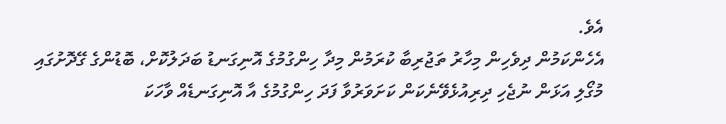އެވެ.
އެހެންކަމުން ދިވެހިން މިހާރު ތަޖުރިބާ ކުރަމުން މިދާ ހިންގުމުގެ އޮނިގަނޑު ބަދަލުކޮށް، ބޮޑުންގެ ގޭދޮށުގައި މުގޯލި އަޅަން ނުޖެހި ދިރިއުޅެވޭނެކަން ކަށަވަރުވާ ފަދަ ހިންގުމުގެ އާ އޮނިގަނޑެއް ވާހަކަ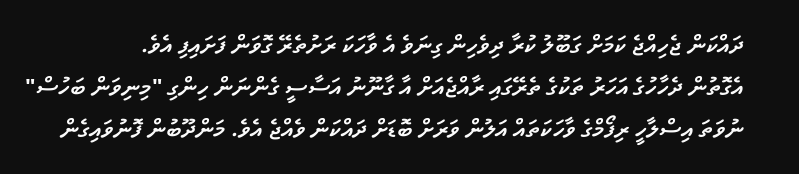ދައްކަން ޖެހިއްޖެ ކަމަށް ގަބޫލު ކުރާ ދިވެހިން ގިނަވެ އެ ވާހަކަ ރަށުތެރޭ ގޮވަން ފަށައިފި އެވެ.
އެގޮތުން ދެހާހުގެ އަހަރު ތަކުގެ ތެރޭގައި ރާއްޖެއަށް އާ ގާނޫނު އަސާސީ ގެންނަން ހިންގި "މިނިވަން ބަހުސް" ނުވަތަ އިސްލާހީ ރިފޯމްގެ ވާހަކަތައް އަލުން ވަރަށް ބޮޑަށް ދައްކަން ވެއްޖެ އެވެ. މަންދޫބުން ފޮނުވައިގެން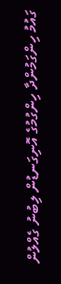ގައުމު ހިންގަމުންދާ ހިންގުމުގެ އޮނިގަނޑުން ލިބުނު ގެއްލުން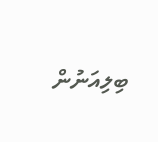ބިލިއަނުން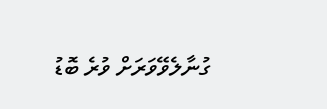ގުނާލެވޭވަރަށް ވުރެ ބޮޑު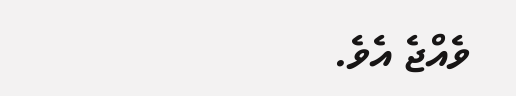ވެއްޖެ އެވެ.